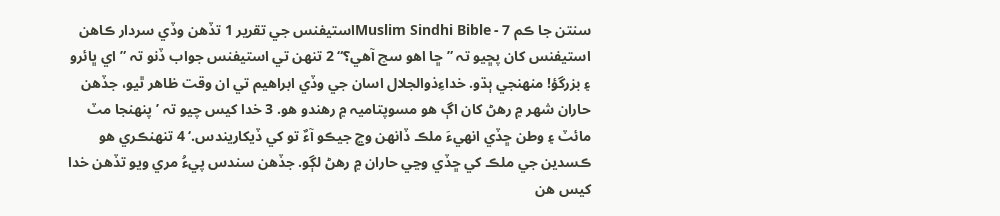سنتن جا ڪم 7 - Muslim Sindhi Bibleاستيفنس جي تقرير 1 تڏهن وڏي سردار ڪاهن استيفنس کان پڇيو تہ ”ڇا اهو سچ آهي؟“ 2 تنهن تي استيفنس جواب ڏنو تہ ”اي ڀائرو ۽ بزرگؤ! منهنجي ٻڌو. خداءِذوالجلال اسان جي وڏي ابراهيم تي ان وقت ظاهر ٿيو، جڏهن حاران شهر ۾ رهڻ کان اڳ هو مسوپتاميہ ۾ رهندو هو. 3 خدا کيس چيو تہ ’پنهنجا مٽ مائٽ ۽ وطن ڇڏي انهيءَ ملڪ ڏانهن وڃ جيڪو آءٌ تو کي ڏيکاريندس.‘ 4 تنهنڪري هو ڪسدين جي ملڪ کي ڇڏي وڃي حاران ۾ رهڻ لڳو. جڏهن سندس پيءُ مري ويو تڏهن خدا کيس هن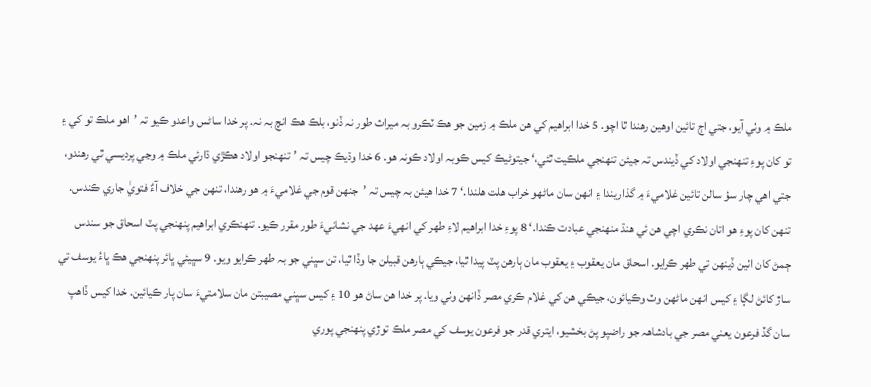ملڪ ۾ وٺي آيو، جتي اڄ تائين اوهين رهندا ٿا اچو. 5 خدا ابراهيم کي هن ملڪ ۾ زمين جو هڪ ٽڪرو بہ ميراث طور نہ ڏنو، بلڪ هڪ انچ بہ نہ. پر خدا ساڻس واعدو ڪيو تہ ’اهو ملڪ تو کي ۽ تو کان پوءِ تنهنجي اولاد کي ڏيندس تہ جيئن تنهنجي ملڪيت ٿئي،‘ جيتوڻيڪ کيس ڪوبہ اولاد ڪونہ هو. 6 خدا وڌيڪ چيس تہ ’تنهنجو اولاد هڪڙي ڌارئي ملڪ ۾ وڃي پرديسي ٿي رهندو، جتي اهي چار سؤ سالن تائين غلاميءَ ۾ گذاريندا ۽ انهن سان ماڻهو خراب هلت هلندا.‘ 7 خدا هيئن بہ چيس تہ ’جنهن قوم جي غلاميءَ ۾ هو رهندا، تنهن جي خلاف آءٌ فتويٰ جاري ڪندس. تنهن کان پوءِ هو اتان نڪري اچي هن ئي هنڌ منهنجي عبادت ڪندا.‘ 8 پوءِ خدا ابراهيم لاءِ طهر کي انهيءَ عهد جي نشانيءَ طور مقرر ڪيو. تنهنڪري ابراهيم پنهنجي پٽ اسحاق جو سندس ڄمڻ کان اٺين ڏينهن تي طهر ڪرايو. اسحاق مان يعقوب ۽ يعقوب مان ٻارهن پٽ پيدا ٿيا، جيڪي ٻارهن قبيلن جا وڏا ٿيا، تن سڀني جو بہ طهر ڪرايو ويو. 9 سڀيئي ڀائر پنهنجي هڪ ڀاءُ يوسف تي ساڙ کائڻ لڳا ۽ کيس انهن ماڻهن وٽ وڪيائون، جيڪي هن کي غلام ڪري مصر ڏانهن وٺي ويا. پر خدا هن ساڻ هو 10 ۽ کيس سڀني مصيبتن مان سلامتيءَ سان پار ڪيائين. خدا کيس ڏاهپ سان گڏ فرعون يعني مصر جي بادشاهہ جو راضپو پڻ بخشيو، ايتري قدر جو فرعون يوسف کي مصر ملڪ توڙي پنهنجي پوري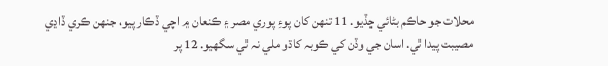محلات جو حاڪم بڻائي ڇڏيو. 11 تنهن کان پوءِ پوري مصر ۽ ڪنعان ۾ اچي ڏڪار پيو، جنهن ڪري ڏاڍي مصيبت پيدا ٿي. اسان جي وڏن کي ڪوبہ کاڌو ملي نہ ٿي سگھيو. 12 پر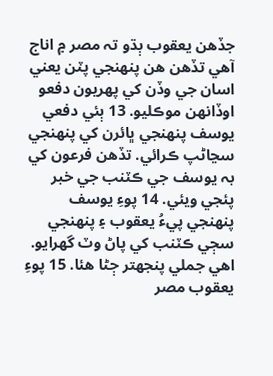جڏهن يعقوب ٻڌو تہ مصر ۾ اناج آهي تڏهن هن پنهنجي پٽن يعني اسان جي وڏن کي پهريون دفعو اوڏانهن موڪليو. 13 ٻئي دفعي يوسف پنهنجي ڀائرن کي پنهنجي سڃاڻپ ڪرائي. تڏهن فرعون کي بہ يوسف جي ڪٽنب جي خبر پئجي ويئي. 14 پوءِ يوسف پنهنجي پيءُ يعقوب ۽ پنهنجي سڄي ڪٽنب کي پاڻ وٽ گھرايو. اهي جملي پنجهتر ڄڻا هئا. 15 پوءِ يعقوب مصر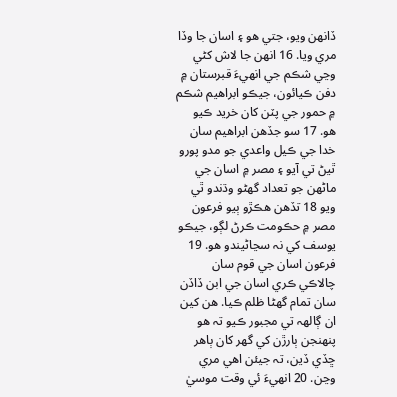ڏانهن ويو، جتي هو ۽ اسان جا وڏا مري ويا. 16 انهن جا لاش کڻي وڃي شڪم جي انهيءَ قبرستان ۾ دفن ڪيائون، جيڪو ابراهيم شڪم ۾ حمور جي پٽن کان خريد ڪيو هو. 17 سو جڏهن ابراهيم سان خدا جي ڪيل واعدي جو مدو پورو ٿيڻ تي آيو ۽ مصر ۾ اسان جي ماڻهن جو تعداد گھڻو وڌندو ٿي ويو 18 تڏهن هڪڙو ٻيو فرعون مصر ۾ حڪومت ڪرڻ لڳو، جيڪو يوسف کي نہ سڃاڻيندو هو. 19 فرعون اسان جي قوم سان چالاڪي ڪري اسان جي ابن ڏاڏن سان تمام گھڻا ظلم ڪيا. هن کين ان ڳالهہ تي مجبور ڪيو تہ هو پنهنجن ٻارڙن کي گھر کان ٻاهر ڇڏي ڏين، تہ جيئن اهي مري وڃن. 20 انهيءَ ئي وقت موسيٰ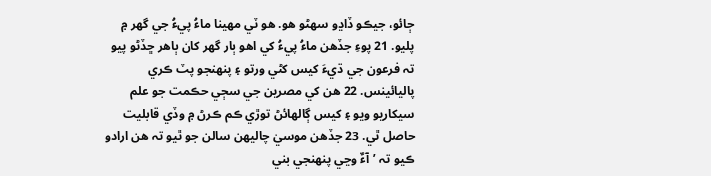ڄائو، جيڪو ڏاڍو سهڻو هو. هو ٽي مهينا ماءُ پيءُ جي گھر ۾ پليو. 21 پوءِ جڏهن ماءُ پيءُ کي اهو ٻار گھر کان ٻاهر ڇڏڻو پيو تہ فرعون جي ڌيءَ کيس کڻي ورتو ۽ پنهنجو پٽ ڪري پاليائينس. 22 هن کي مصرين جي سڄي حڪمت جو علم سيکاريو ويو ۽ کيس ڳالهائڻ توڙي ڪم ڪرڻ ۾ وڏي قابليت حاصل ٿي. 23 جڏهن موسيٰ چاليهن سالن جو ٿيو تہ هن ارادو ڪيو تہ ’آءٌ وڃي پنهنجي بني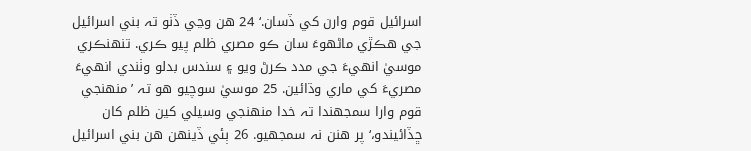اسرائيل قوم وارن کي ڏسان.‘ 24 هن وڃي ڏٺو تہ بني اسرائيل جي هڪڙي ماڻهوءَ سان ڪو مصري ظلم پيو ڪري. تنهنڪري موسيٰ انهيءَ جي مدد ڪرڻ ويو ۽ سندس بدلو وٺندي انهيءَ مصريءَ کي ماري وڌائين. 25 موسيٰ سوچيو هو تہ ’منهنجي قوم وارا سمجھندا تہ خدا منهنجي وسيلي کين ظلم کان ڇڏائيندو،‘ پر هنن نہ سمجھيو. 26 ٻئي ڏينهن هن بني اسرائيل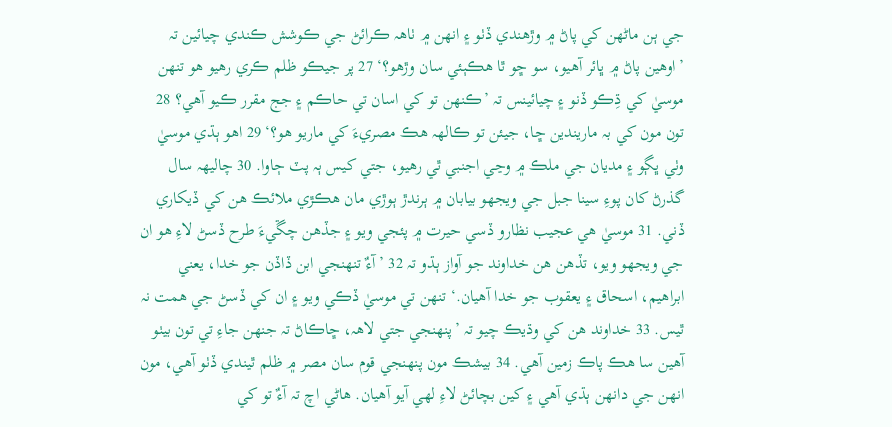جي ٻن ماڻهن کي پاڻ ۾ وڙهندي ڏٺو ۽ انهن ۾ ٺاهہ ڪرائڻ جي ڪوشش ڪندي چيائين تہ ’اوهين پاڻ ۾ ڀائر آهيو، سو ڇو ٿا هڪٻئي سان وڙهو؟‘ 27 پر جيڪو ظلم ڪري رهيو هو تنهن موسيٰ کي ڌِڪو ڏنو ۽ چيائينس تہ ’ڪنهن تو کي اسان تي حاڪم ۽ جج مقرر ڪيو آهي؟ 28 تون مون کي بہ ماريندين ڇا، جيئن تو ڪالهہ هڪ مصريءَ کي ماريو هو؟‘ 29 اهو ٻڌي موسيٰ وٺي ڀڳو ۽ مديان جي ملڪ ۾ وڃي اجنبي ٿي رهيو، جتي کيس ٻہ پٽ ڄاوا. 30 چاليهہ سال گذرڻ کان پوءِ سينا جبل جي ويجھو بيابان ۾ ٻرندڙ ٻوڙي مان هڪڙي ملائڪ هن کي ڏيکاري ڏني. 31 موسيٰ هي عجيب نظارو ڏسي حيرت ۾ پئجي ويو ۽ جڏهن چڱيءَ طرح ڏسڻ لاءِ هو ان جي ويجھو ويو، تڏهن هن خداوند جو آواز ٻڌو تہ 32 ’آءٌ تنهنجي ابن ڏاڏن جو خدا، يعني ابراهيم، اسحاق ۽ يعقوب جو خدا آهيان.‘ تنهن تي موسيٰ ڏڪي ويو ۽ ان کي ڏسڻ جي همت نہ ٿيس. 33 خداوند هن کي وڌيڪ چيو تہ ’پنهنجي جتي لاهہ، ڇاڪاڻ تہ جنهن جاءِ تي تون بيٺو آهين سا هڪ پاڪ زمين آهي. 34 بيشڪ مون پنهنجي قوم سان مصر ۾ ظلم ٿيندي ڏٺو آهي، مون انهن جي دانهن ٻڌي آهي ۽ کين بچائڻ لاءِ لهي آيو آهيان. هاڻي اچ تہ آءٌ تو کي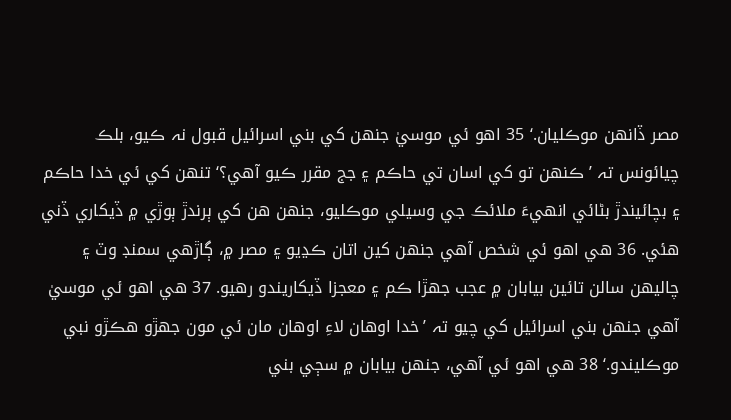مصر ڏانهن موڪليان.‘ 35 اهو ئي موسيٰ جنهن کي بني اسرائيل قبول نہ ڪيو، بلڪ چيائونس تہ ’ڪنهن تو کي اسان تي حاڪم ۽ جج مقرر ڪيو آهي؟‘ تنهن کي ئي خدا حاڪم ۽ بچائيندڙ بڻائي انهيءَ ملائڪ جي وسيلي موڪليو، جنهن هن کي ٻرندڙ ٻوڙي ۾ ڏيکاري ڏني هئي. 36 هي اهو ئي شخص آهي جنهن کين اتان ڪڍيو ۽ مصر ۾، ڳاڙهي سمنڊ وٽ ۽ چاليهن سالن تائين بيابان ۾ عجب جهڙا ڪم ۽ معجزا ڏيکاريندو رهيو. 37 هي اهو ئي موسيٰ آهي جنهن بني اسرائيل کي چيو تہ ’خدا اوهان لاءِ اوهان مان ئي مون جهڙو هڪڙو نبي موڪليندو.‘ 38 هي اهو ئي آهي، جنهن بيابان ۾ سڄي بني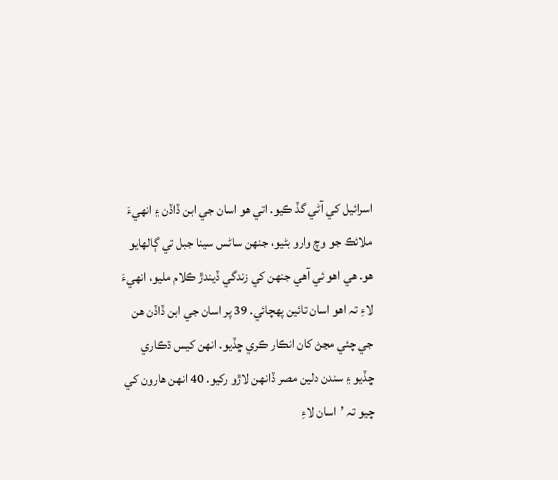اسرائيل کي آڻي گڏ ڪيو. اتي هو اسان جي ابن ڏاڏن ۽ انهيءَ ملائڪ جو وچ وارو بڻيو، جنهن ساڻس سينا جبل تي ڳالهايو هو. هي اهو ئي آهي جنهن کي زندگي ڏيندڙ ڪلام مليو، انهيءَ لاءِ تہ اهو اسان تائين پهچائي. 39 پر اسان جي ابن ڏاڏن هن جي چئي مڃڻ کان انڪار ڪري ڇڏيو. انهن کيس ڌڪاري ڇڏيو ۽ سندن دلين مصر ڏانهن لاڙو رکيو. 40 انهن هارون کي چيو تہ ’اسان لاءِ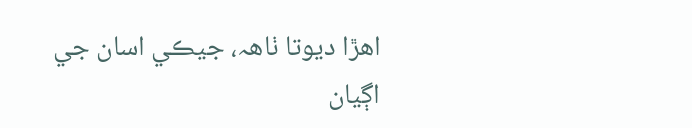اهڙا ديوتا ٺاهہ، جيڪي اسان جي اڳيان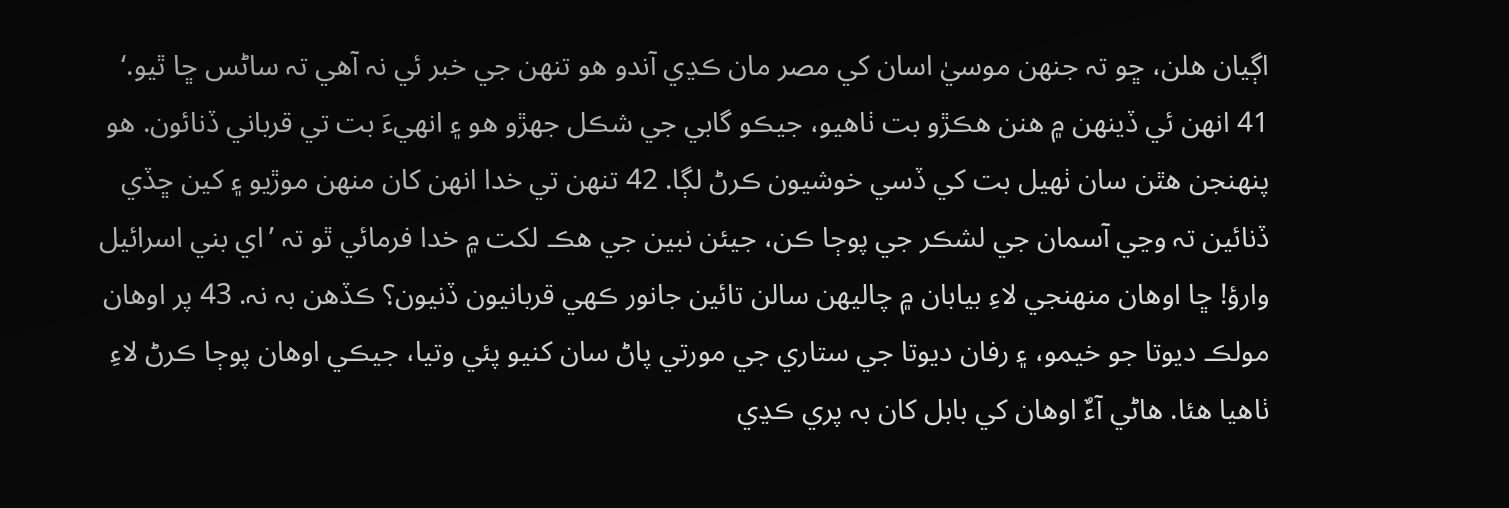اڳيان هلن، ڇو تہ جنهن موسيٰ اسان کي مصر مان ڪڍي آندو هو تنهن جي خبر ئي نہ آهي تہ ساڻس ڇا ٿيو.‘ 41 انهن ئي ڏينهن ۾ هنن هڪڙو بت ٺاهيو، جيڪو گابي جي شڪل جهڙو هو ۽ انهيءَ بت تي قرباني ڏنائون. هو پنهنجن هٿن سان ٺهيل بت کي ڏسي خوشيون ڪرڻ لڳا. 42 تنهن تي خدا انهن کان منهن موڙيو ۽ کين ڇڏي ڏنائين تہ وڃي آسمان جي لشڪر جي پوڄا ڪن، جيئن نبين جي هڪ لکت ۾ خدا فرمائي ٿو تہ ’اي بني اسرائيل وارؤ! ڇا اوهان منهنجي لاءِ بيابان ۾ چاليهن سالن تائين جانور ڪهي قربانيون ڏنيون؟ ڪڏهن بہ نہ. 43 پر اوهان مولڪ ديوتا جو خيمو، ۽ رفان ديوتا جي ستاري جي مورتي پاڻ سان کنيو پئي وتيا، جيڪي اوهان پوڄا ڪرڻ لاءِ ٺاهيا هئا. هاڻي آءٌ اوهان کي بابل کان بہ پري ڪڍي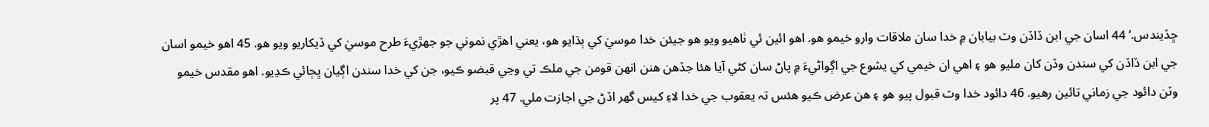ڇڏيندس.‘ 44 اسان جي ابن ڏاڏن وٽ بيابان ۾ خدا سان ملاقات وارو خيمو هو. اهو ائين ئي ٺاهيو ويو هو جيئن خدا موسيٰ کي ٻڌايو هو، يعني اهڙي نموني جو جهڙيءَ طرح موسيٰ کي ڏيکاريو ويو هو. 45 اهو خيمو اسان جي ابن ڏاڏن کي سندن وڏن کان مليو هو ۽ اهي ان خيمي کي يشوع جي اڳواڻيءَ ۾ پاڻ سان کڻي آيا هئا جڏهن هنن انهن قومن جي ملڪ تي وڃي قبضو ڪيو، جن کي خدا سندن اڳيان ڀڄائي ڪڍيو. اهو مقدس خيمو وٽن دائود جي زماني تائين رهيو. 46 دائود خدا وٽ قبول پيو هو ۽ هن عرض ڪيو هئس تہ يعقوب جي خدا لاءِ کيس گھر اڏڻ جي اجازت ملي. 47 پر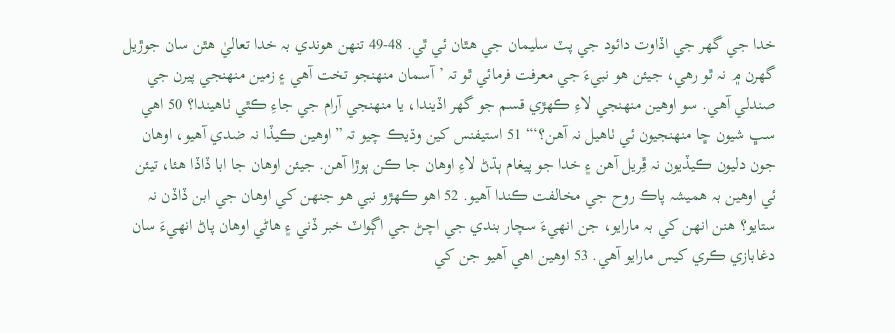خدا جي گھر جي اڏاوت دائود جي پٽ سليمان جي هٿان ئي ٿي. 48-49 تنهن هوندي بہ خدا تعاليٰ هٿن سان جوڙيل گھرن ۾ نہ ٿو رهي، جيئن هو نبيءَ جي معرفت فرمائي ٿو تہ ’آسمان منهنجو تخت آهي ۽ زمين منهنجي پيرن جي صندلي آهي. سو اوهين منهنجي لاءِ ڪهڙي قسم جو گھر اڏيندا، يا منهنجي آرام جي جاءِ ڪٿي ٺاهيندا؟ 50 اهي سڀ شيون ڇا منهنجيون ئي ٺاهيل نہ آهن؟‘“ 51 استيفنس کين وڌيڪ چيو تہ ”اوهين ڪيڏا نہ ضدي آهيو، اوهان جون دليون ڪيڏيون نہ ڦِريل آهن ۽ خدا جو پيغام ٻڌڻ لاءِ اوهان جا ڪن ٻوڙا آهن. جيئن اوهان جا ابا ڏاڏا هئا، تيئن ئي اوهين بہ هميشہ پاڪ روح جي مخالفت ڪندا آهيو. 52 اهو ڪهڙو نبي هو جنهن کي اوهان جي ابن ڏاڏن نہ ستايو؟ هنن انهن کي بہ مارايو، جن انهيءَ سچار بندي جي اچڻ جي اڳواٽ خبر ڏني ۽ هاڻي اوهان پاڻ انهيءَ سان دغابازي ڪري کيس مارايو آهي. 53 اوهين اهي آهيو جن کي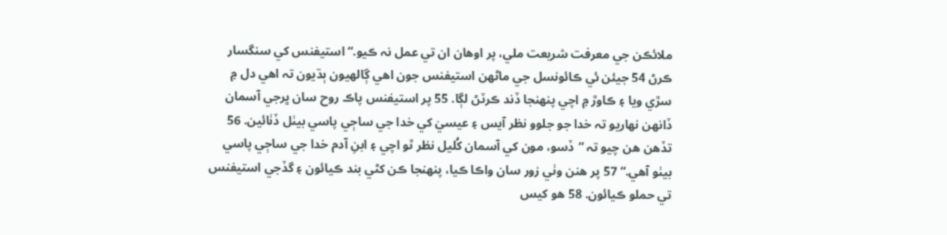ملائڪن جي معرفت شريعت ملي، پر اوهان ان تي عمل نہ ڪيو.“ استيفنس کي سنگسار ڪرڻ 54 جيئن ئي ڪائونسل جي ماڻهن استيفنس جون اهي ڳالهيون ٻڌيون تہ اهي دل ۾ سڙي ويا ۽ ڪاوڙ ۾ اچي پنهنجا ڏند ڪرٽڻ لڳا. 55 پر استيفنس پاڪ روح سان ڀرجي آسمان ڏانهن نهاريو تہ خدا جو جلوو نظر آيس ۽ عيسيٰ کي خدا جي ساڄي پاسي بيٺل ڏٺائين. 56 تڏهن هن چيو تہ ”ڏسو، مون کي آسمان کُليل نظر ٿو اچي ۽ ابنِ آدم خدا جي ساڄي پاسي بيٺو آهي.“ 57 پر هنن وٺي زور سان واڪا ڪيا، پنهنجا ڪن کڻي بند ڪيائون ۽ گڏجي استيفنس تي حملو ڪيائون. 58 هو کيس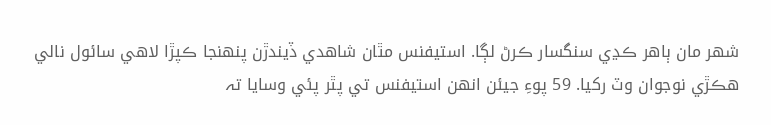شهر مان ٻاهر ڪڍي سنگسار ڪرڻ لڳا. استيفنس مٿان شاهدي ڏيندڙن پنهنجا ڪپڙا لاهي سائول نالي هڪڙي نوجوان وٽ رکيا. 59 پوءِ جيئن انهن استيفنس تي پٿر پئي وسايا تہ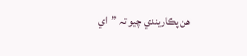هن پڪاريندي چيو تہ ”اي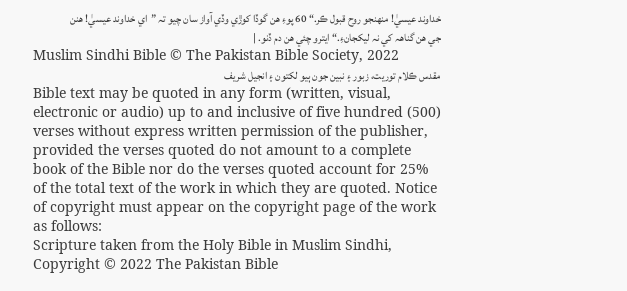خداوند عيسيٰ! منهنجو روح قبول ڪر.“ 60 پوءِ هن گوڏا کوڙي وڏي آواز سان چيو تہ ”اي خداوند عيسيٰ! هنن جي هن گناهہ کي نہ ليکجانءِ.“ ايترو چئي هن دم ڏنو. |
Muslim Sindhi Bible © The Pakistan Bible Society, 2022
مقدس ڪلام توريت، زبور ۽ نبين جون ٻيو لکتون ۽ انجيل شريف
Bible text may be quoted in any form (written, visual, electronic or audio) up to and inclusive of five hundred (500) verses without express written permission of the publisher, provided the verses quoted do not amount to a complete book of the Bible nor do the verses quoted account for 25% of the total text of the work in which they are quoted. Notice of copyright must appear on the copyright page of the work as follows:
Scripture taken from the Holy Bible in Muslim Sindhi,
Copyright © 2022 The Pakistan Bible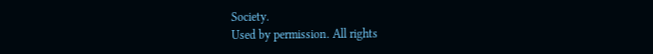Society.
Used by permission. All rights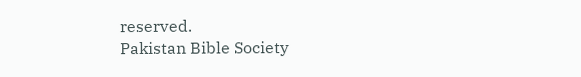reserved.
Pakistan Bible Society